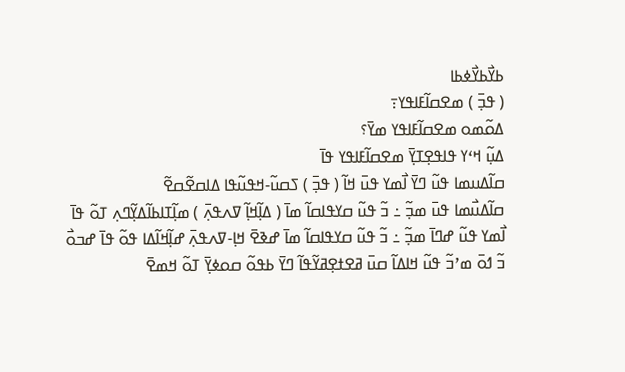ߕߌ߯ߕߌ߯ߦߕߊ
( ߟߏ߲߫ ) ߘߐߛߊ߬ߓߊߟߌ߹
ߡߋ߬ߘߋ ߘߐߛߊ߬ߓߊߟߌ ߘߌ߫؟
ߡߎ߲߬ ߞߵߌ ߟߊߟߐ߲ߠߌ߲߫ ߘߐߛߊ߬ߓߊߟߌ ߟߊ߫
ߛߊ߬ߡߎߘߊ ߟߎ߬ ߣߌ߫ ߊ߯ߘߌ ߟߎ߫ ߞߊ߬ ( ߟߏ߲߫ ) ߖߛߎ߬-ߞߟߎ߬ߟߊ ߡߊߛߐ߬ߛߐ߬
ߛߊ߬ߡߎ߯ߘߊ ߟߎ߫ ߘߏ߲߬ ߸ ߏ߬ ߟߎ߬ ߛߌߟߊߛߊ߬ ߘߊ߫ ( ߡߊ߲߬ߞߊ߲߬ ߜߍߟߍ߲߫ ) ߘߊ߲߬ߠߊߕߊ߬ߡߌ߲߬ߣߍ߲ ߠߋ߬ ߟߊ߫
ߊ߯ߘߌ ߟߎ߬ ߝߣߊ߫ ߘߏ߲߬ ߸ ߏ߬ ߟߎ߬ ߛߌߟߊߛߊ߬ ߘߊ߫ ߝߢߐ߫ ߞߊ߲-ߜߍߟߍ߲߫ ߝߊ߲߬ߞߊ߬ߡߊ ߟߋ߬ ߟߊ߫ ߝߏߋ߯
ߏ߬ ߗߋ߫ ߘߴߏ߬ ߟߎ߬ ߞߊߡߊ߬ ߛߎ߫ ߥߐߙߐ߲ߥߌ߬ߟߊ߬ ߣߌ߫ ߕߟߋ߬ ߛߋߦߌ߲߫ ߠߋ߬ ߞߘߐ߫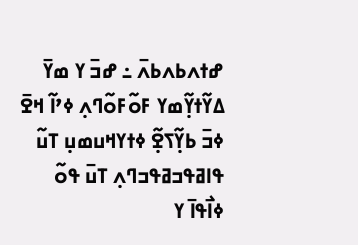ߝߙߍߕߍߕߍ߫ ߸ ߝߏ߫ ߌ ߘߌ߫ ߡߌ߬ߙߌ߲߬ߘߌ ߓߋ߬ߓߋ߬ߣߍ߲ ߦߴߊ߬ ߞߐ߫ ߦߏ߫ ߕߌ߲߬ߖߐ߲߬ ߦߙߌߞߎߘߎ߲ ߠߎ߬ ߟߊߥߟߏߥߟߏߣߍ߲ ߠߎ߫ ߟߋ߬
ߦߊ߯ߟߊ߫ ߌ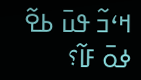ߞߵߏ߬ ߟߎ߫ ߕߐ߬ ߦߋ߫ ߓߊ߬؟